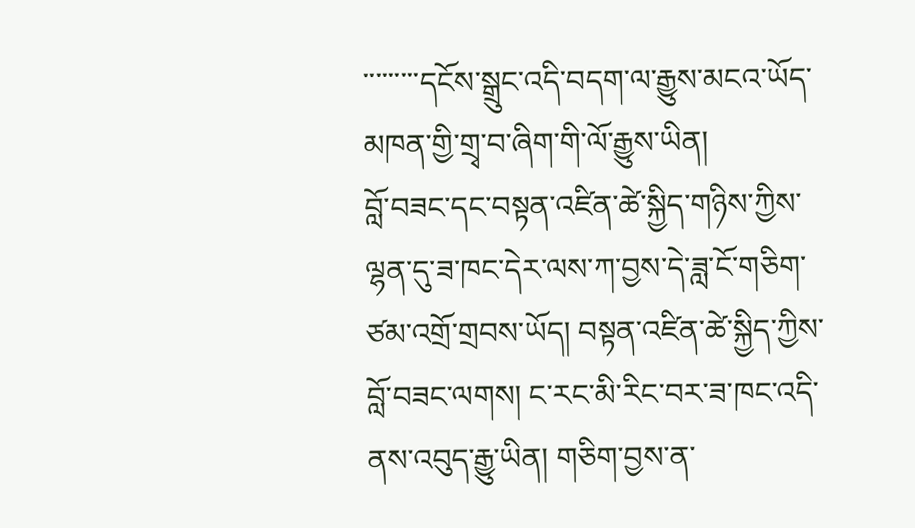་་་་་་་་་དངོས་སྒྲུང་འདི་བདག་ལ་རྒྱུས་མངའ་ཡོད་མཁན་གྱི་གྲྭ་བ་ཞིག་གི་ལོ་རྒྱུས་ཡིན།
བློ་བཟང་དང་བསྟན་འཛིན་ཚེ་སྐྱིད་གཉིས་ཀྱིས་ལྷན་དུ་ཟ་ཁང་དེར་ལས་ཀ་བྱས་དེ་ཟླ་ངོ་གཅིག་ཙམ་འགྲོ་གྲབས་ཡོད། བསྟན་འཛིན་ཚེ་སྐྱིད་ཀྱིས་བློ་བཟང་ལགས། ང་རང་མི་རིང་བར་ཟ་ཁང་འདི་ནས་འབུད་རྒྱུ་ཡིན། གཅིག་བྱས་ན་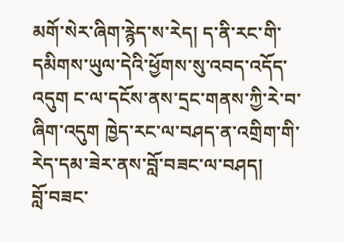མགོ་སེར་ཞིག་རྙེད་ས་རེད། ད་ནི་རང་གི་དམིགས་ཡུལ་དེའི་ཕྱོགས་སུ་འབད་འདོད་འདུག ང་ལ་དངོས་ནས་དྲང་གནས་ཀྱི་རེ་བ་ཞིག་འདུག ཁྱེད་རང་ལ་བཤད་ན་འགྲིག་གི་རེད་དམ་ཟེར་ནས་བློ་བཟང་ལ་བཤད།
བློ་བཟང་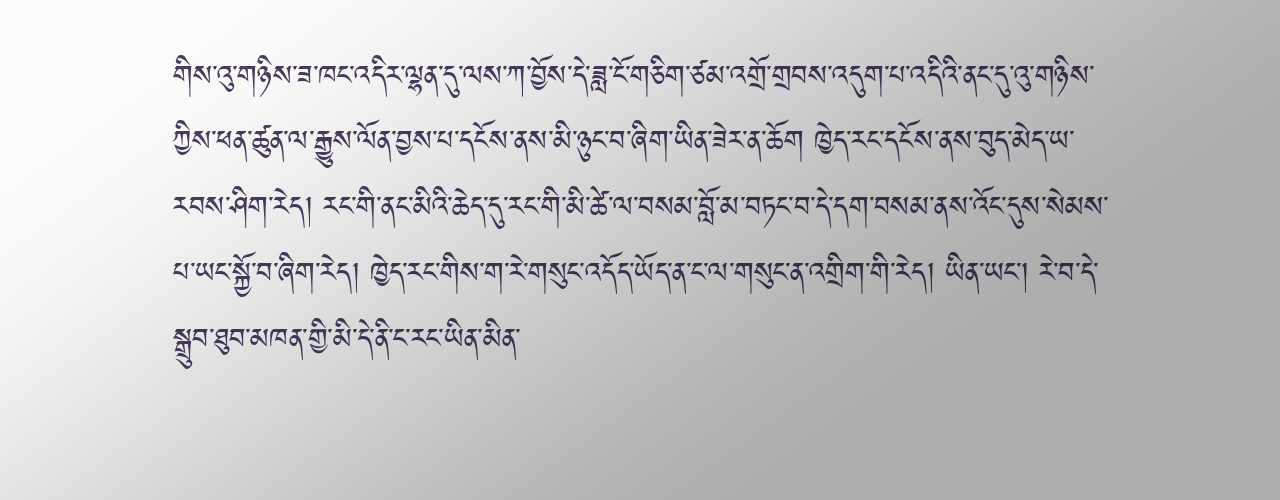གིས་འུ་གཉིས་ཟ་ཁང་འདིར་ལྷན་དུ་ལས་ཀ་བྱོས་དེ་ཟླ་ངོ་གཅིག་ཙམ་འགྲོ་གྲབས་འདུག་པ་འདིའི་ནང་དུ་འུ་གཉིས་ཀྱིས་ཕན་ཚུན་ལ་རྒྱུས་ལོན་བྱས་པ་དངོས་ནས་མི་ཉུང་བ་ཞིག་ཡིན་ཟེར་ན་ཆོག ཁྱེད་རང་དངོས་ནས་བུད་མེད་ཡ་རབས་ཤིག་རེད། རང་གི་ནང་མིའི་ཆེད་དུ་རང་གི་མི་ཚེ་ལ་བསམ་བློ་མ་བཏང་བ་དེ་དག་བསམ་ནས་འོང་དུས་སེམས་པ་ཡང་སྐྱོ་བ་ཞིག་རེད། ཁྱེད་རང་གིས་ག་རེ་གསུང་འདོད་ཡོད་ན་ང་ལ་གསུང་ན་འགྲིག་གི་རེད། ཡིན་ཡང་། རེ་བ་དེ་སྒྲུབ་ཐུབ་མཁན་གྱི་མི་དེ་ནི་ང་རང་ཡིན་མིན་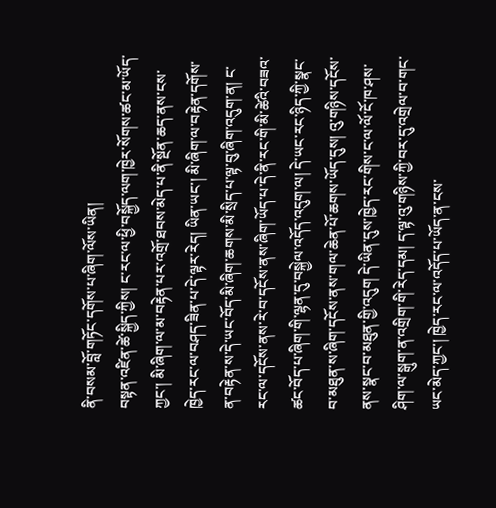ནི་བསམ་བློ་གཏོང་དགོས་པ་ཞིག་ལོས་ཡིན།
བསྟན་འཛིན་ཚེ་སྐྱིད་ཀྱིས། ང་རང་ལ་ཕྱི་བསྐྱོད་ལག་ཁྱེར་སོགས་ཚང་མ་ཡོད་ཀྱང་། མི་ཞིག་ལ་མ་བརྟེན་པར་འགྲོ་ཐབས་མེད་པ་ནི་སྔོན་ཆད་ནས་ངས་ཁྱེད་རང་ལ་བཤད་ཟིན་པ་དེ་ལྟར་རེད། ཡིན་ཡང་། མི་ཞིག་ལ་བརྟེན་དགོས་ན་བརྟེན་ས་དེ་ཡང་བོད་མི་ཞིག་ཆགས་མི་སྲིད་པ་ལྟ་བུ་ཞིག་འདུག་ན། ང་རང་ལ་དངོས་ནས་རེ་བ་དངོས་ནས་ཞིག་ཡོད་པ་དེ་ནི་རང་གི་མི་ཚེའི་བཟའ་ཚང་བོད་པ་ཞིག་གི་ལྷན་དུ་བསྐྱེལ་འདོད་འདུག་ལ། དེ་ཡང་རང་ཉིད་ཀྱི་སྣང་བ་མཐུན་ས་ཞིག་དངོས་ནས་གལ་ཆེན་པོ་ཆགས་ཡོད་དུས། འུ་གཉིས་དངོས་ནས་སྣང་བ་མཐུན་གྱི་འདུག དེ་ཡིན་དུས་ཁྱེད་རང་གིས་ང་ལ་ལོ་ངོ་ཁ་ཤས་ཤིག་ལ་སྒུག་ན་འགྲིག་གི་རེད་དམ། ད་ལྟ་འུ་གཉིས་ཀྱི་བར་དུ་འགྲེལ་བ་གང་ཡང་མེད་ཀྱང་། ཁྱེད་རང་ལ་འདོད་པ་ཡོད་ན་ངས་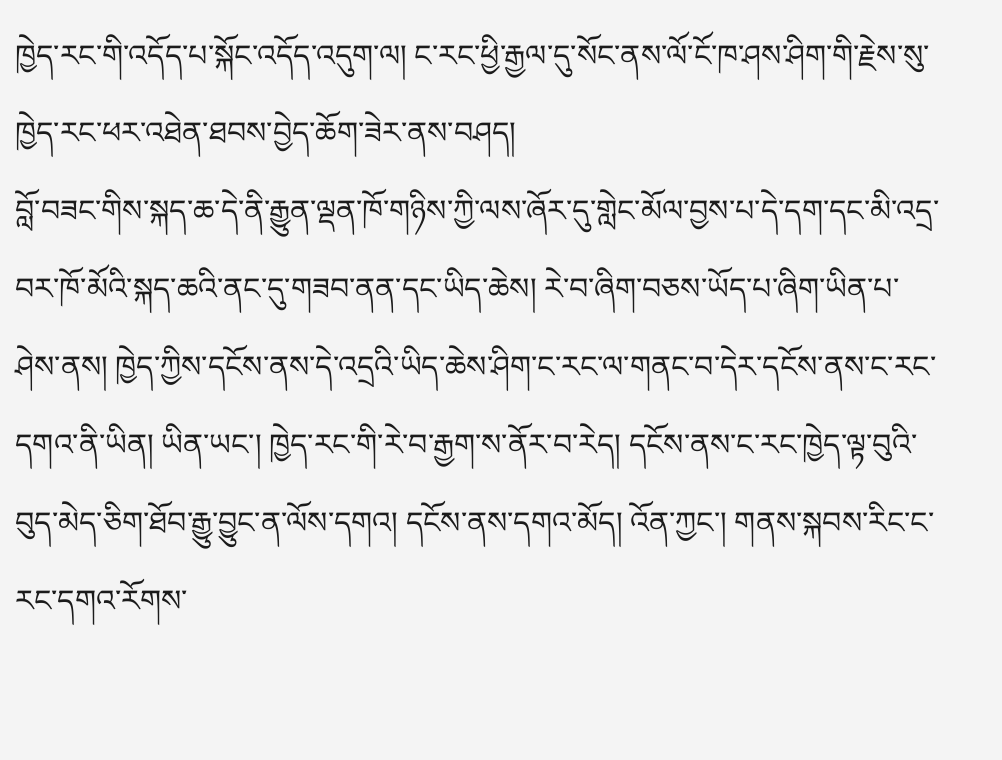ཁྱེད་རང་གི་འདོད་པ་སྐོང་འདོད་འདུག་ལ། ང་རང་ཕྱི་རྒྱལ་དུ་སོང་ནས་ལོ་ངོ་ཁ་ཤས་ཤིག་གི་རྗེས་སུ་ཁྱེད་རང་ཕར་འཐེན་ཐབས་བྱེད་ཆོག་ཟེར་ནས་བཤད།
བློ་བཟང་གིས་སྐད་ཆ་དེ་ནི་རྒྱུན་ལྡན་ཁོ་གཉིས་ཀྱི་ལས་ཞོར་དུ་གླེང་མོལ་བྱས་པ་དེ་དག་དང་མི་འདྲ་བར་ཁོ་མོའི་སྐད་ཆའི་ནང་དུ་གཟབ་ནན་དང་ཡིད་ཆེས། རེ་བ་ཞིག་བཅས་ཡོད་པ་ཞིག་ཡིན་པ་ཤེས་ནས། ཁྱེད་ཀྱིས་དངོས་ནས་དེ་འདྲའི་ཡིད་ཆེས་ཤིག་ང་རང་ལ་གནང་བ་དེར་དངོས་ནས་ང་རང་དགའ་ནི་ཡིན། ཡིན་ཡང་། ཁྱེད་རང་གི་རེ་བ་རྒྱག་ས་ནོར་བ་རེད། དངོས་ནས་ང་རང་ཁྱེད་ལྟ་བུའི་བུད་མེད་ཅིག་ཐོབ་རྒྱུ་བྱུང་ན་ལོས་དགའ། དངོས་ནས་དགའ་མོད། འོན་ཀྱང་། གནས་སྐབས་རིང་ང་རང་དགའ་རོགས་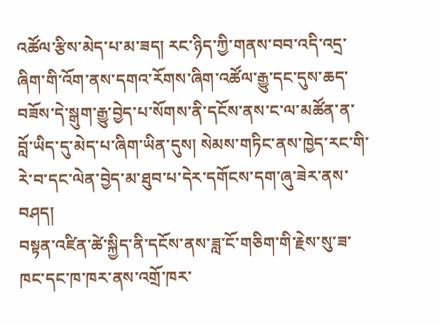འཚོལ་རྩིས་མེད་པ་མ་ཟད། རང་ཉིད་ཀྱི་གནས་བབ་འདི་འདྲ་ཞིག་གི་འོག་ནས་དགའ་རོགས་ཞིག་འཚོལ་རྒྱུ་དང་དུས་ཆད་བཟོས་དེ་སྒུག་རྒྱུ་བྱེད་པ་སོགས་ནི་དངོས་ནས་ང་ལ་མཚོན་ན་བློ་ཡིད་དུ་མེད་པ་ཞིག་ཡིན་དུས། སེམས་གཏིང་ནས་ཁྱེད་རང་གི་རེ་བ་དང་ལེན་བྱེད་མ་ཐུབ་པ་དེར་དགོངས་དག་ཞུ་ཟེར་ནས་བཤད།
བསྟན་འཛིན་ཚེ་སྐྱིད་ནི་དངོས་ནས་ཟླ་ངོ་གཅིག་གི་རྗེས་སུ་ཟ་ཁང་དང་ཁ་ཁར་ནས་འགྲོ་ཁར་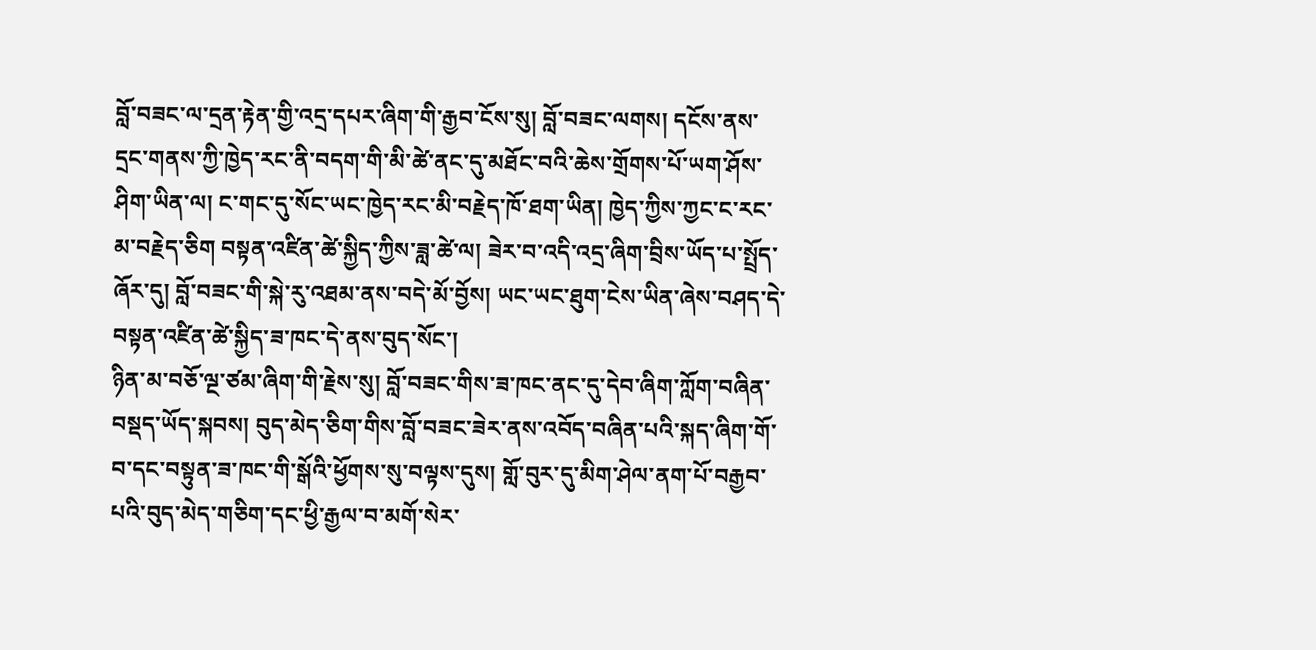བློ་བཟང་ལ་དྲན་རྟེན་གྱི་འདྲ་དཔར་ཞིག་གི་རྒྱབ་ངོས་སུ། བློ་བཟང་ལགས། དངོས་ནས་དྲང་གནས་ཀྱི་ཁྱེད་རང་ནི་བདག་གི་མི་ཚེ་ནང་དུ་མཐོང་བའི་ཆེས་གྲོགས་པོ་ཡག་ཤོས་ཤིག་ཡིན་ལ། ང་གང་དུ་སོང་ཡང་ཁྱེད་རང་མི་བརྗེད་ཁོ་ཐག་ཡིན། ཁྱེད་ཀྱིས་ཀྱང་ང་རང་མ་བརྗེད་ཅིག བསྟན་འཛིན་ཚེ་སྐྱིད་ཀྱིས་ཟླ་ཚེ་ལ། ཟེར་བ་འདི་འདྲ་ཞིག་བྲིས་ཡོད་པ་སྤྲོད་ཞོར་དུ། བློ་བཟང་གི་སྐེ་རུ་འཐམ་ནས་བདེ་མོ་བྱོས། ཡང་ཡང་ཐུག་ངེས་ཡིན་ཞེས་བཤད་དེ་བསྟན་འཛིན་ཚེ་སྐྱིད་ཟ་ཁང་དེ་ནས་བུད་སོང་།
ཉིན་མ་བཅོ་ལྔ་ཙམ་ཞིག་གི་རྗེས་སུ། བློ་བཟང་གིས་ཟ་ཁང་ནང་དུ་དེབ་ཞིག་ཀློག་བཞིན་བསྡད་ཡོད་སྐབས། བུད་མེད་ཅིག་གིས་བློ་བཟང་ཟེར་ནས་འབོད་བཞིན་པའི་སྐད་ཞིག་གོ་བ་དང་བསྟུན་ཟ་ཁང་གི་སྒོའི་ཕྱོགས་སུ་བལྟས་དུས། གློ་བུར་དུ་མིག་ཤེལ་ནག་པོ་བརྒྱབ་པའི་བུད་མེད་གཅིག་དང་ཕྱི་རྒྱལ་བ་མགོ་སེར་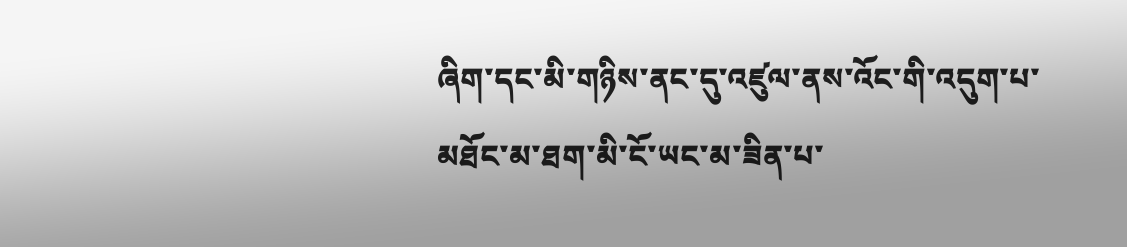ཞིག་དང་མི་གཉིས་ནང་དུ་འཛུལ་ནས་འོང་གི་འདུག་པ་མཐོང་མ་ཐག་མི་ངོ་ཡང་མ་ཟིན་པ་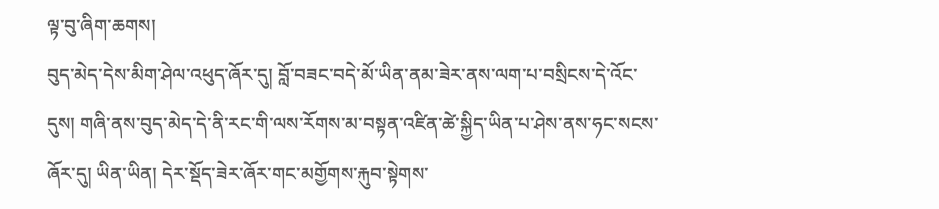ལྟ་བུ་ཞིག་ཆགས།
བུད་མེད་དེས་མིག་ཤེལ་འཕུད་ཞོར་དུ། བློ་བཟང་བདེ་མོ་ཡིན་ནམ་ཟེར་ནས་ལག་པ་བསྲིངས་དེ་འོང་དུས། གཞི་ནས་བུད་མེད་དེ་ནི་རང་གི་ལས་རོགས་མ་བསྟན་འཛིན་ཚེ་སྐྱིད་ཡིན་པ་ཤེས་ནས་ཧང་སངས་ཞོར་དུ། ཡིན་ཡིན། དེར་སྡོད་ཟེར་ཞོར་གང་མགྱོགས་རྐུབ་སྟེགས་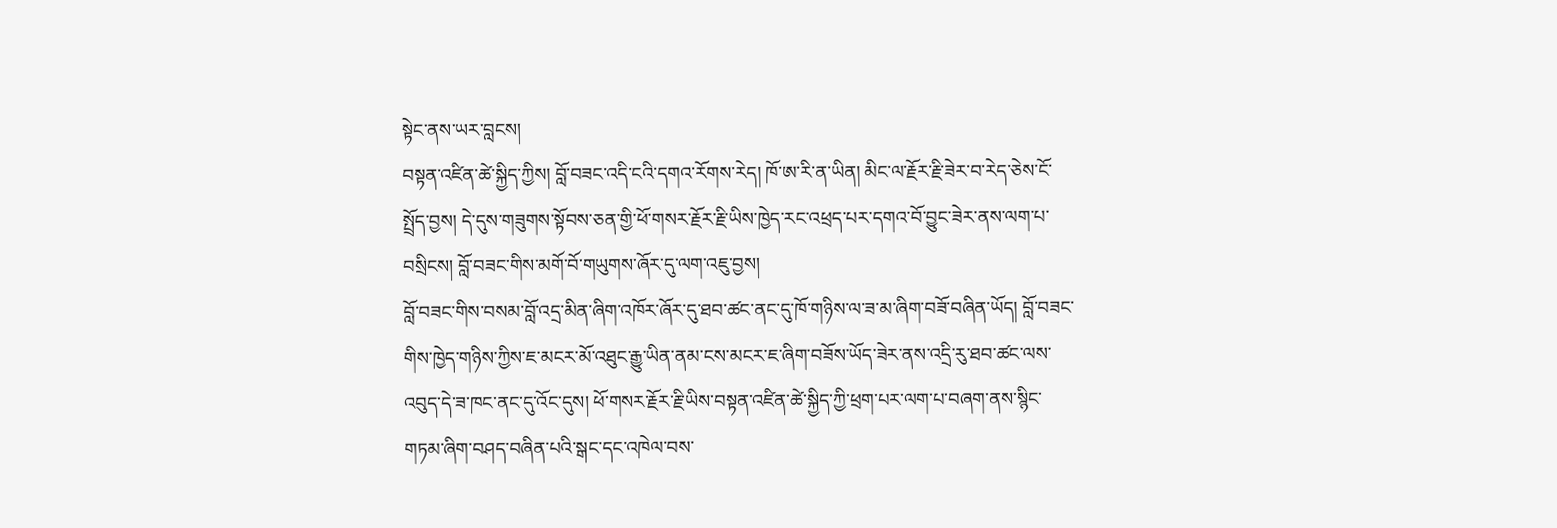སྟེང་ནས་ཡར་བླངས།
བསྟན་འཛིན་ཚེ་སྐྱིད་ཀྱིས། བློ་བཟང་འདི་ངའི་དགའ་རོགས་རེད། ཁོ་ཨ་རི་ན་ཡིན། མིང་ལ་རྗོར་རྗི་ཟེར་བ་རེད་ཅེས་ངོ་སྤྲོད་བྱས། དེ་དུས་གཟུགས་སྟོབས་ཅན་གྱི་ཕོ་གསར་རྗོར་རྗི་ཡིས་ཁྱེད་རང་འཕྲད་པར་དགའ་བོ་བྱུང་ཟེར་ནས་ལག་པ་བསྲིངས། བློ་བཟང་གིས་མགོ་བོ་གཡུགས་ཞོར་དུ་ལག་འཇུ་བྱས།
བློ་བཟང་གིས་བསམ་བློ་འདྲ་མིན་ཞིག་འཁོར་ཞོར་དུ་ཐབ་ཚང་ནང་དུ་ཁོ་གཉིས་ལ་ཟ་མ་ཞིག་བཟོ་བཞིན་ཡོད། བློ་བཟང་གིས་ཁྱེད་གཉིས་ཀྱིས་ཇ་མངར་མོ་འཐུང་རྒྱུ་ཡིན་ནམ་ངས་མངར་ཇ་ཞིག་བཟོས་ཡོད་ཟེར་ནས་འདྲི་རུ་ཐབ་ཚང་ལས་འབུད་དེ་ཟ་ཁང་ནང་དུ་འོང་དུས། ཕོ་གསར་རྗོར་རྗི་ཡིས་བསྟན་འཛིན་ཚེ་སྐྱིད་ཀྱི་ཕྲག་པར་ལག་པ་བཞག་ནས་སྙིང་གཏམ་ཞིག་བཤད་བཞིན་པའི་སྒང་དང་འཁེལ་བས་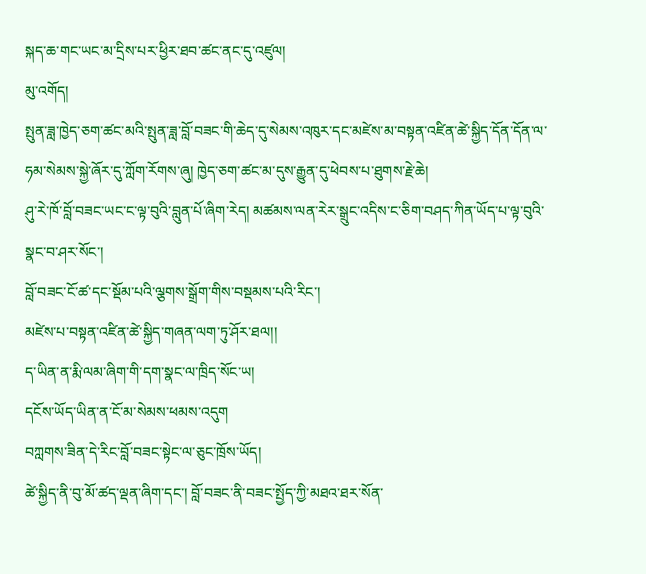སྐད་ཆ་གང་ཡང་མ་དྲིས་པར་ཕྱིར་ཐབ་ཚང་ནང་དུ་འཛུལ།
མུ་འགོད།
སྤུན་ཟླ་ཁྱེད་ཅག་ཚང་མའི་སྤུན་ཟླ་བློ་བཟང་གི་ཆེད་དུ་སེམས་འཁུར་དང་མཛེས་མ་བསྟན་འཛིན་ཚེ་སྐྱིད་དོན་དོན་ལ་ཧམ་སེམས་སྐྱེ་ཞོར་དུ་ཀློག་རོགས་ཞུ། ཁྱེད་ཅག་ཚང་མ་དུས་རྒྱུན་དུ་ཕེབས་པ་ཐུགས་རྗེ་ཆེ།
ཤུ་རེ་ཁོ་བློ་བཟང་ཡང་ང་ལྟ་བུའི་བླུན་པོ་ཞིག་རེད། མཚམས་ལན་རེར་སྒྲུང་འདིས་ང་ཅིག་བཤད་ཀིན་ཡོད་པ་ལྟ་བུའི་སྣང་བ་ཤར་སོང་།
བློ་བཟང་ངོ་ཚ་དང་སྡོམ་པའི་ལྕགས་སྒྲོག་གིས་བསྡམས་པའི་རིང་།
མཛེས་པ་བསྟན་འཛིན་ཚེ་སྐྱིད་གཞན་ལག་ཏུ་ཤོར་ཐལ།།
ད་ཡིན་ན་རྨི་ལམ་ཞིག་གི་དག་སྣང་ལ་ཁྲིད་སོང་ཡ།
དངོས་ཡོད་ཡིན་ན་ངོ་མ་སེམས་ཕམས་འདུག
བཀླགས་ཟིན་དེ་རིང་བློ་བཟང་སྟེང་ལ་ཅུང་ཁྲོས་ཡོད།
ཚེ་སྐྱིད་ནི་བུ་མོ་ཚད་ལྡན་ཞིག་དང་། བློ་བཟང་ནི་བཟང་སྤྱོད་ཀྱི་མཐའ་ཐར་སོན་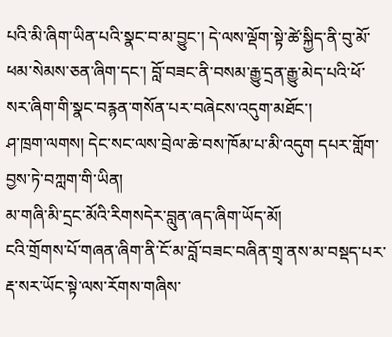པའི་མི་ཞིག་ཡིན་པའི་སྣང་བ་མ་བྱུང་། དེ་ལས་ལྡོག་སྟེ་ཚེ་སྐྱིད་ནི་བུ་མོ་ཕམ་སེམས་ཅན་ཞིག་དང་། བློ་བཟང་ནི་བསམ་རྒྱུ་དྲན་རྒྱུ་མེད་པའི་ཕོ་སར་ཞིག་གི་སྣང་བརྙན་གསོན་པར་བཞེངས་འདུག་མཐོང་།
ཤ་ཁྲག་ལགས། དེང་སང་ལས་བྲེལ་ཆེ་བས་ཁོམ་པ་མི་འདུག དཔར་གློག་བྱས་ཏེ་བཀླག་གི་ཡིན།
མ་གཞི་མི་དྲང་མོའི་རིགསདེར་བླུན་ཞད་ཞིག་ཡོད་མོ།
ངའི་གྲོགས་པོ་གཞན་ཞིག་ནི་ངོ་མ་བློ་བཟང་བཞིན་གྲྭ་ནས་མ་བསྡད་པར་རྡ་སར་ཡོང་སྟེ་ལས་རོགས་གཞིས་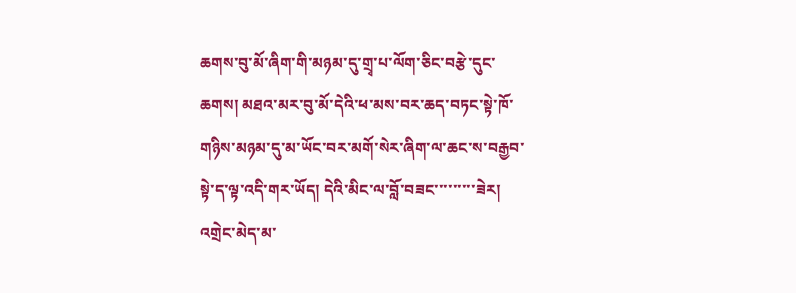ཆགས་བུ་མོ་ཞིག་གི་མཉམ་དུ་གྲྭ་པ་ལོག་ཅིང་བརྩེ་དུང་ཆགས། མཐའ་མར་བུ་མོ་དེའི་ཕ་མས་བར་ཆད་བཏང་སྟེ་ཁོ་གཉིས་མཉམ་དུ་མ་ཡོང་བར་མགོ་སེར་ཞིག་ལ་ཆང་ས་བརྒྱབ་སྟེ་ད་ལྟ་འདི་གར་ཡོད། དེའི་མིང་ལ་བློ་བཟང་་་་་་་་་ཟེར།
འགྲེང་མེད་མ་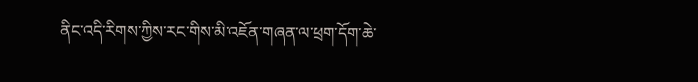ནིང་འདི་རིགས་ཀྱིས་རང་གིས་མི་འཇོན་གཞན་ལ་ཕྲག་དོག་ཆེ་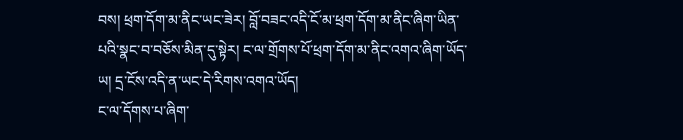བས། ཕྲག་དོག་མ་ནིང་ཡང་ཟེར། བློ་བཟང་འདི་ངོ་མ་ཕྲག་དོག་མ་ནིང་ཞིག་ཡིན་པའི་སྣང་བ་བཅོས་མིན་དུ་སྟེར། ང་ལ་གྲོགས་པོ་ཕྲག་དོག་མ་ནིང་འགའ་ཞིག་ཡོད་ཡ། དྲ་ངོས་འདི་ན་ཡང་དེ་རིགས་འགའ་ཡོད།
ང་ལ་དོགས་པ་ཞིག་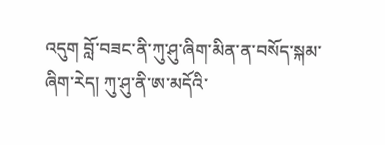འདུག བློ་བཟང་ནི་ཀུ་ཤུ་ཞིག་མིན་ན་བསོད་སྐམ་ཞིག་རེད། ཀུ་ཤུ་ནི་ཨ་མདོའི་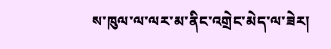ས་ཁུལ་ལ་ལར་མ་ནིང་འགྲེང་མེད་ལ་ཟེར།